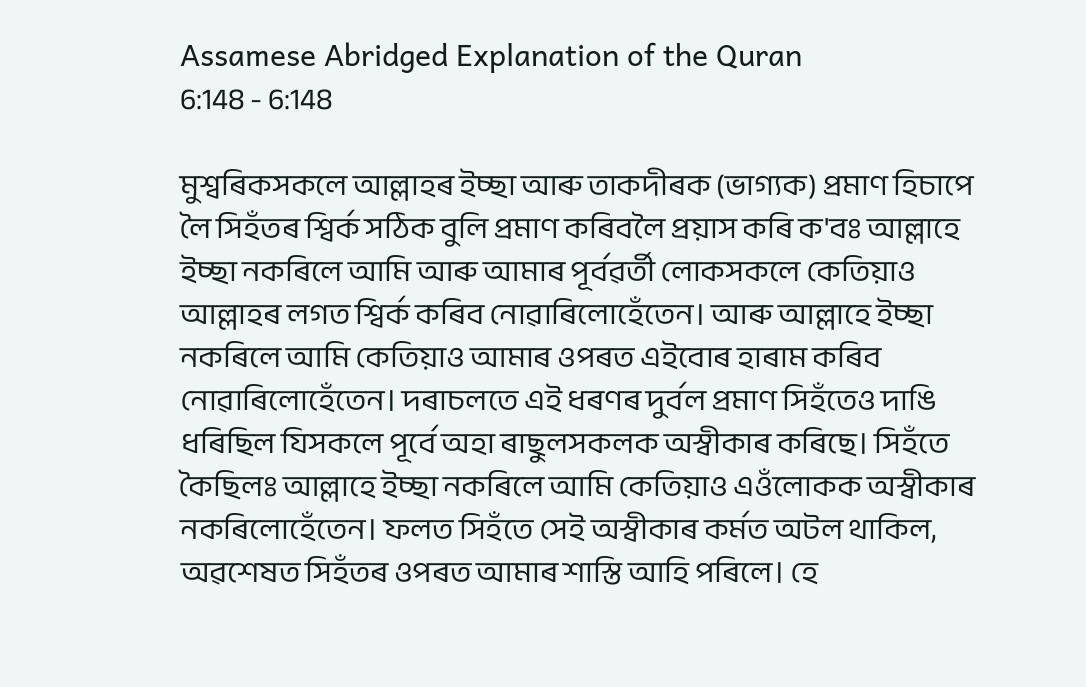Assamese Abridged Explanation of the Quran
6:148 - 6:148

মুশ্বৰিকসকলে আল্লাহৰ ইচ্ছা আৰু তাকদীৰক (ভাগ্যক) প্ৰমাণ হিচাপে লৈ সিহঁতৰ শ্বিৰ্ক সঠিক বুলি প্ৰমাণ কৰিবলৈ প্ৰয়াস কৰি ক'বঃ আল্লাহে ইচ্ছা নকৰিলে আমি আৰু আমাৰ পূৰ্বৱৰ্তী লোকসকলে কেতিয়াও আল্লাহৰ লগত শ্বিৰ্ক কৰিব নোৱাৰিলোহেঁতেন। আৰু আল্লাহে ইচ্ছা নকৰিলে আমি কেতিয়াও আমাৰ ওপৰত এইবোৰ হাৰাম কৰিব নোৱাৰিলোহেঁতেন। দৰাচলতে এই ধৰণৰ দুৰ্বল প্ৰমাণ সিহঁতেও দাঙি ধৰিছিল যিসকলে পূৰ্বে অহা ৰাছুলসকলক অস্বীকাৰ কৰিছে। সিহঁতে কৈছিলঃ আল্লাহে ইচ্ছা নকৰিলে আমি কেতিয়াও এওঁলোকক অস্বীকাৰ নকৰিলোহেঁতেন। ফলত সিহঁতে সেই অস্বীকাৰ কৰ্মত অটল থাকিল, অৱশেষত সিহঁতৰ ওপৰত আমাৰ শাস্তি আহি পৰিলে। হে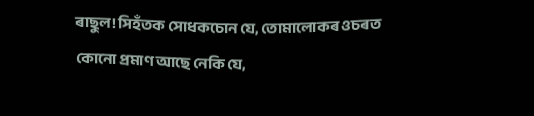ৰাছুল! সিহঁতক সোধকচোন যে, তোমালোকৰ ওচৰত কোনো প্ৰমাণ আছে নেকি যে,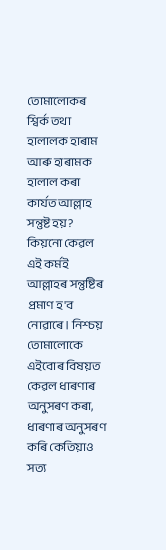তোমালোকৰ শ্বিৰ্ক তথা হালালক হাৰাম আৰু হাৰামক হালাল কৰা কাৰ্যত আল্লাহ সন্তুষ্ট হয়? কিয়নো কেৱল এই কৰ্মই আল্লাহৰ সন্তুষ্টিৰ প্ৰমাণ হ'ব নোৱাৰে। নিশ্চয় তোমালোকে এইবোৰ বিষয়ত কেৱল ধাৰণাৰ অনুসৰণ কৰা, ধাৰণাৰ অনুসৰণ কৰি কেতিয়াও সত্য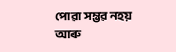পোৱা সম্ভৱ নহয় আৰু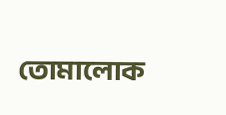তোমালোক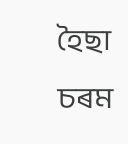হৈছা চৰম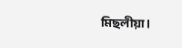মিছলীয়া।